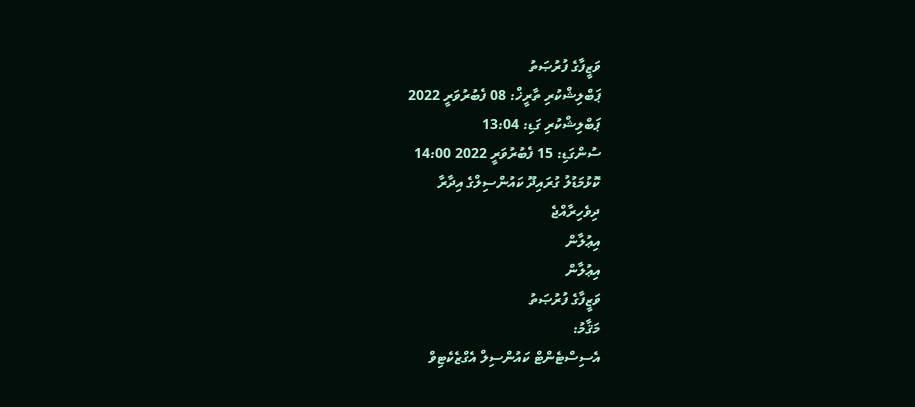ވަޒީފާގެ ފުރުޞަތު
ޕަބްލިޝްކުރި ތާރީޚް: 08 ފެބުރުވަރީ 2022
ޕަބްލިޝްކުރި ގަޑި: 13:04
ސުންގަޑި: 15 ފެބުރުވަރީ 2022 14:00
ކޮޅުމަޑުލު ގުރައިދޫ ކައުންސިލްގެ އިދާރާ
ދިވެހިރާއްޖެ
އިޢުލާން
އިޢުލާން
ވަޒީފާގެ ފުރުޞަތު
މަޤާމު:
އެސިސްޓެންޓް ކައުންސިލް އެގްޒެކެޓިވް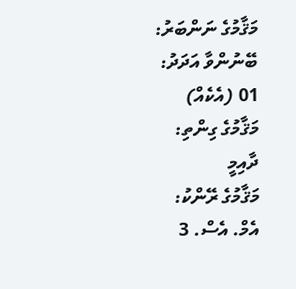މަޤާމުގެ ނަންބަރު:
ބޭނުންވާ އަދަދު:
01 (އެކެއް)
މަޤާމުގެ ގިންތި:
ދާއިމީ
މަޤާމުގެ ރޭންކު:
އެމް. އެސް. 3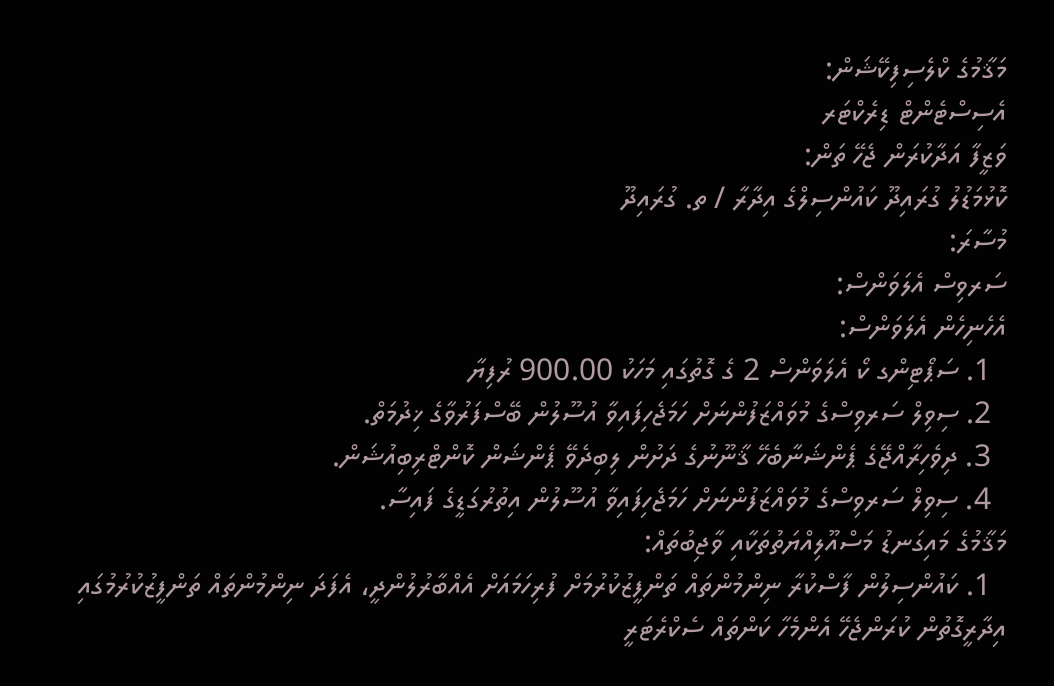މަޤާމުގެ ކްލެސިފިކޭޝަން:
އެސިސްޓެންޓް ޑިރެކްޓަރ
ވަޒީފާ އަދާކުރަން ޖެހޭ ތަން:
ކޮޅުމަޑުލު ގުރައިދޫ ކައުންސިލްގެ އިދާރާ / ތ. ގުރައިދޫ
މުސާރަ:
ސަރވިސް އެލަވަންސް:
އެހެނިހެން އެލަވަންސް:
  1. ސަޕޯޓިންގ ކޯ އެލަވަންސް 2 ގެ ގޮތުގައި މަހަކު 900.00 ރުފިޔާ
  2. ސިވިލް ސަރވިސްގެ މުވައްޒަފުންނަށް ހަމަޖެހިފައިވާ އުސޫލުން ބޭސްފަރުވާގެ ޚިދުމަތް.
  3. ދިވެހިރާއްޖޭގެ ޕެންޝަނާބެހޭ ޤާނޫނުގެ ދަށުން ލިބިދެވޭ ޕެންޝަން ކޮންޓްރިބިއުޝަން.
  4. ސިވިލް ސަރވިސްގެ މުވައްޒަފުންނަށް ހަމަޖެހިފައިވާ އުސޫލުން އިތުރުގަޑީގެ ފައިސާ.
މަޤާމުގެ މައިގަނޑު މަސްއޫލިއްޔަތުތަކާއި ވާޖިބުތައް:
  1. ކައުންސިލުން ފާސްކުރާ ނިންމުންތައް ތަންފީޒުކުރުމަށް ފުރިހަމައަށް އެއްބާރުލުންދީ، އެފަދަ ނިންމުންތައް ތަންފީޒުކުރުމުގައި އިދާރީގޮތުން ކުރަންޖެހޭ އެންމެހާ ކަންތައް ސެކްރެޓަރީ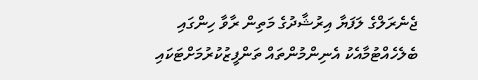ޖެނެރަލްގެ ލަފަޔާ އިރުޝާދުގެ މަތިން ރާވާ ހިންގައި ބެލެހެއްޓުމާއެކު އެނިންމުންތައް ތަންފީޒުކުރުމަށްޓަކައި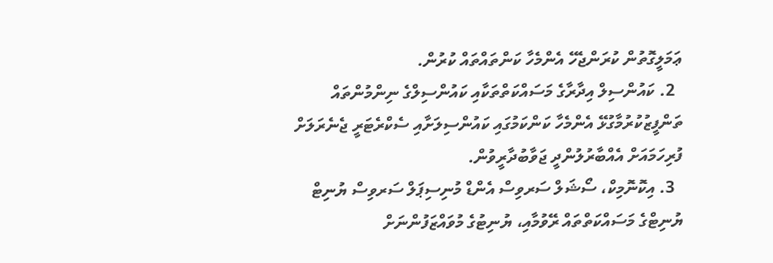ޢަމަލީގޮތުން ކުރަންޖެހޭ އެންމެހާ ކަންތައްތައް ކުރުން.
  2. ކައުންސިލް އިދާރާގެ މަސައްކަތްތަކާއި ކައުންސިލްގެ ނިންމުންތައް ތަންފީޒުކުރުމާގުޅޭ އެންމެހާ ކަންކަމުގައި ކައުންސިލަށާއި ސެކްރެޓަރީ ޖެނެރަލަށް ފުރިހަމައަށް އެއްބާރުލުންދީ ޖަވާބުދާރީވުން.
  3. އިކޮނޮމިކް، ސޯޝަލް ސަރވިސް އެންޑް މުނިސިޕަލް ސަރވިސް ޔުނިޓް ޔުނިޓްގެ މަސައްކަތްތައް ރޭވުމާއި، ޔުނިޓުގެ މުވައްޒަފުންނަށް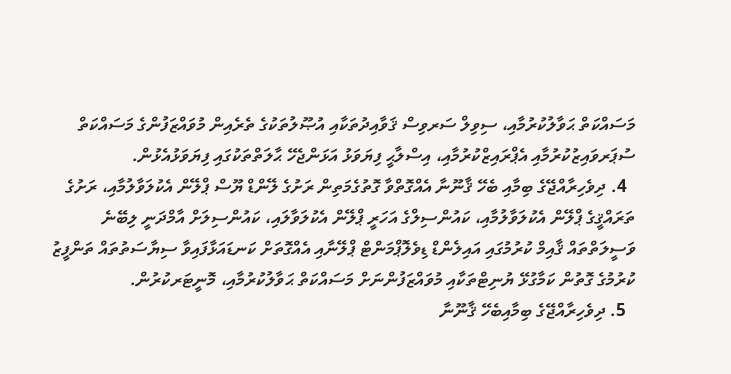މަސައްކަތް ޙަވާލުކުރުމާއި، ސިވިލް ސަރވިސް ޤަވާއިދުތަކާއި އުޞޫލުތަކުގެ ތެރެއިން މުވައްޒަފުންގެ މަސައްކަތް ސުޕަރވައިޒުކުރުމާއި އެޕްރައިޒްކުރުމާއި، އިސްލާޙީ ފިޔަވަޅު އަޅަންޖެހޭ ޙާލަތްތަކުގައި ފިޔަވަޅުއެޅުން.
  4. ދިވެހިރާއްޖޭގެ ބިމާއި ބެހޭ ޤާނޫނާ އެއްގޮތްވާ ގޮތުގެމަތިން ރަށުގެ ލޭންޑް ޔޫސް ޕްލޭން އެކުލަވާލުމާއި، ރަށުގެ ތަރައްޤީގެ ޕްލޭން އެކުލަވާލުމާއި، ކައުންސިލްގެ އަހަރީ ޕްލޭން އެކުލަވާލައި، ކައުންސިލަށް އާމްދަނީ ލިބޭނެ ވަސީލަތްތައް ޤާއިމް ކުރުމުގައި އައިލެންޑް ޑިވެލޮޕްމަންޓް ޕްލޭނާއި އެއްގޮތަށް ކަނޑައަޅާފައިވާ ސިޔާސަތުތައް ތަންފީޒު ކުރުމުގެ ގޮތުން ކަމާގުޅޭ ޔުނިޓްތަކާއި މުވައްޒަފުންނަށް މަސައްކަތް ޙަވާލުކުރުމާއި، މޮނީޓަރކުރުން.
  5. ދިވެހިރާއްޖޭގެ ބިމާއިބެހޭ ޤާނޫނާ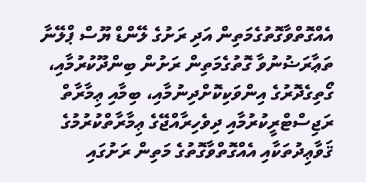އެއްގޮތްވާގޮތުގެމަތިން އަދި ރަށުގެ ލޭންޑް ޔޫސް ޕްލޭނާ ތަޢާރަޟުނުވާ ގޮތުގެމަތިން ރަށުން ބިންދޫކުރުމާއި، ގޯތިގެދޮރުގެ އިންވަކިކޮށްދިނުމާއި، ބިމާއި ޢިމާރާތް ރަޖިސްޓްރީކުރުމާއި ދިވެހިރާއްޖޭގެ ޢިމާރާތްކުރުމުގެ ޤަވާޢިދުތަކާއި އެއްގޮތްވާގޮތުގެ މަތިން ރަށުގައި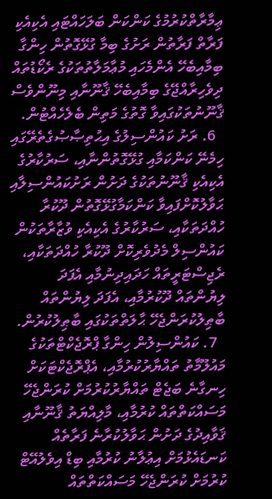ޢިމާރާތްކުރުމުގެ ކަންކަން ބަލަހައްޓައި އެކިއެކި ފަރާތް ފަރާތުން ރަށުގެ ބިމާ ގުޅޭގޮތުން ހިންގާ ބިމާއިބެހޭ އެންމެހައި މުޢާމަލާތުތަކުގެ ރެކޯޑުތައް ދިވެހިރާއްޖޭގެ ބިމާއިބެހޭ ޤާނޫނާއި މިނޫންވެސް ޤާނޫނުތަކުގައިވާ ގޮތުގެ މަތިން ބެލެހެއްޓުން.
  6. ރަށު ކައުންސިލުގެ އިޙުތިޞާޞުގެތެރޭގައި ހިމެނޭ ކަންކަމާއި ގުޅޭގޮތުންނާއި، ސަރުކާރުގެ އެކިއެކި ޤާނޫނުތަކުގެ ދަށުން ރަށުކައުންސިލާއި ޙަވާލުކޮށްފައިވާ ކަންކަމާގުޅޭގޮތުން ދޫކުރާ ހުއްދަތަކާއި، ސަރުކާރުގެ އެކިއެކި ވުޒާރާތަކުން ކައުންސިލް މެދުވެރިކޮށް ދޫކުރާ ހުއްދަތަކާއި، ރެޖިސްޓަރީތައް ހަދައިދިނުމާއި އެފަދަ ލިޔުންތައް ދޫކުރުމާއި، އެފަދަ ލިޔުންތައް ބާޠިލުކުރަންޖެހޭ ޙާލަތްތަކުގައި ބާޠިލުކުރުން.
  7. ކައުންސިލުން ހިންގާ ޕްރޮޖެކްޓްތަކުގެ މައުލޫމާތު ތައްޔާރުކުރުމާއި، އެޕްރޮޖެކްޓަކަށް ހިނގާނެ ބަޖެޓް ތައްޔާރުކުރުމަށް ކުރަންޖެހޭ މަސައްކަތްތައް ކުރުމާއި، މާލިއްޔަތު ޤާނޫނާއި ޤަވާއިދުގެ ދަށުން ޙަވާލުކުރާނެ ފަރާތެއް ކަނޑައެޅުމަށް އިޢުލާނު ކުރުމާއި ބިޑް އިވެލުއޭޓް ކުރުމަށް ކުރަންޖެހޭ މަސައްކަތްތައް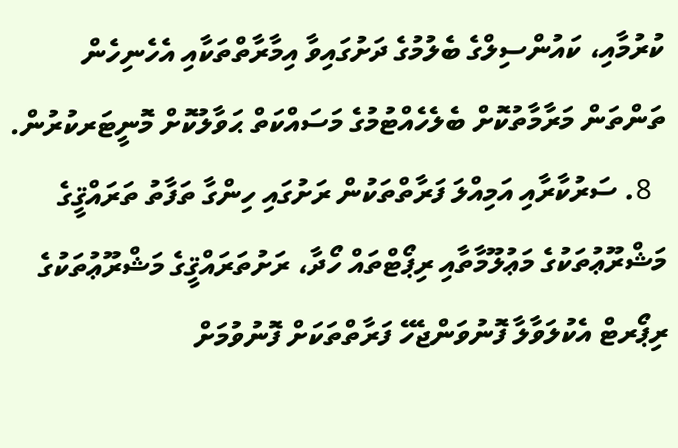ކުރުމާއި، ކައުންސިލްގެ ބެލުމުގެ ދަށުގައިވާ އިމާރާތްތަކާއި އެހެނިހެން ތަންތަން މަރާމާތުކޮށް ބެލެހެއްޓުމުގެ މަސައްކަތް ޙަވާލުކޮށް މޮނީޓަރކުރުން.
  8. ސަރުކާރާއި އަމިއްލަ ފަރާތްތަކުން ރަށުގައި ހިންގާ ތަފާތު ތަރައްޤީގެ މަޝްރޫޢުތަކުގެ މަޢުލޫމާތާއި ރިޕޯޓްތައް ހޯދާ، ރަށުތަރައްޤީގެ މަޝްރޫޢުތަކުގެ ރިޕޯރޓް އެކުލަވާލާ ފޮނުވަންޖެހޭ ފަރާތްތަކަށް ފޮނުވުމަށް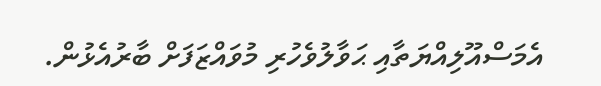އެމަސްއޫލިއްޔަތާއި ޙަވާލުވެހުރި މުވައްޒަފަށް ބާރުއެޅުން.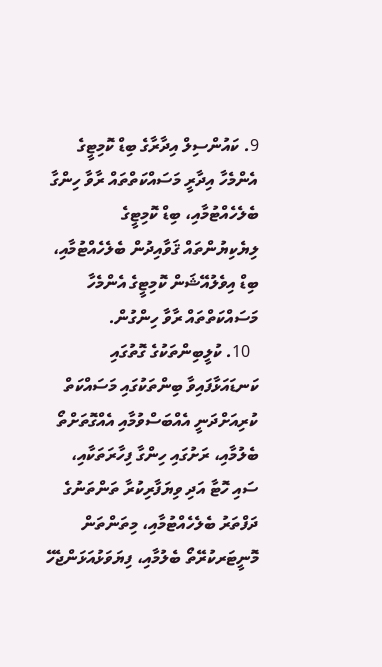9. ކައުންސިލް އިދާރާގެ ބިޑް ކޮމިޓީގެ އެންމެހާ އިދާރީ މަސައްކަތްތައް ރާވާ ހިންގާ ބެލެހެއްޓުމާއި، ބިޑް ކޮމިޓީގެ ލިޔެކިޔުންތައް ޤަވާއިދުން ބެލެހެއްޓުމާއި، ބިޑް އިވެލުއޭޝަން ކޮމިޓީގެ އެންމެހާ މަސައްކަތްތައް ރާވާ ހިންގުން.
  10. ކުލީބިންތަކުގެ ގޮތުގައި ކަނޑައަޅާފައިވާ ބިންތަކުގައި މަސައްކަތް ކުރިއަށްދަނީ އެއްބަސްވުމާއި އެއްގޮތަށްތޯ ބެލުމާއި، ރަށުގައި ހިންގާ ފިހާރަތަކާއި، ސައި ހޮޓާ އަދި ވިޔަފާރިކުރާ ތަންތަނުގެ ދަފްތަރު ބެލެހެއްޓުމާއި، މިތަންތަން މޮނީޓަރކުރޭތޯ ބެލުމާއި، ފިޔަވަޅުއަޅަންޖެހޭ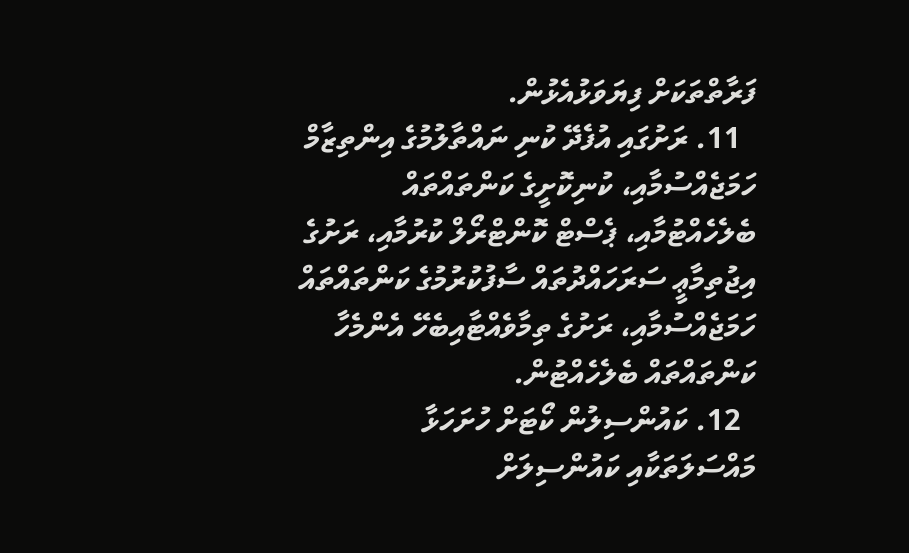ފަރާތްތަކަށް ފިޔަވަޅުއެޅުން.
  11. ރަށުގައި އުފެދޭ ކުނި ނައްތާލުމުގެ އިންތިޒާމް ހަމަޖެއްސުމާއި، ކުނިކޮށީގެ ކަންތައްތައް ބެލެހެއްޓުމާއި، ޕެސްޓް ކޮންޓްރޯލް ކުރުމާއި، ރަށުގެ އިޖުތިމާޢީ ސަރަހައްދުތައް ސާފުކުރުމުގެ ކަންތައްތައް ހަމަޖެއްސުމާއި، ރަށުގެ ތިމާވެއްޓާއިބެހޭ އެންމެހާ ކަންތައްތައް ބެލެހެއްޓުން.
  12. ކައުންސިލުން ކޯޓަށް ހުށަހަޅާ މައްސަލަތަކާއި ކައުންސިލަށް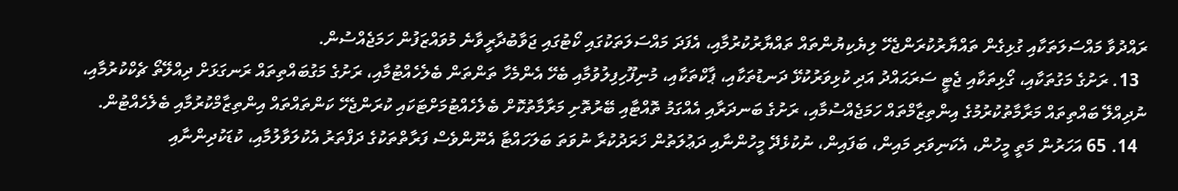ރައްދުވާ މައްސަލަތަކާއި ގުޅިގެން ތައްޔާރުކުރަންޖެހޭ ލިޔެކިޔުންތައް ތައްޔާރުކުރުމާއި، އެފަދަ މައްސަލަތަކުގައި ކޯޓުގައި ޖަވާބުދާރީވާނެ މުވައްޒަފުން ހަމަޖެއްސުން.
  13. ރަށުގެ މަގުތަކާއި، ގޯޅިތަކާއި ޖެޓީ ސަރަޙައްދު އަދި ކުޅިވަރުކުޅޭ ދަނޑުތަކާއި، ޕާކްތަކާއި، މުނިފޫހިފިލުވުމާއި ބެހޭ އެންމެހާ ތަންތަން ބެލެހެއްޓުމާއި، ރަށުގެ މަގުބައްތިތައް ރަނގަޅަށް ދިއްލޭތޯ ޗެކްކުރުމާއި، ނުދިއްލޭ ބައްތިތައް މަރާމާތުކުރުމުގެ އިންތިޒާމްތައް ހަމަޖެއްސުމާއި، ރަށުގެ ބަނދަރާއި އެއްގަމު ތޮއްޓާއި ބޭރުތޮށި މަރާމާތުކޮށް ބެލެހެއްޓުމަށްޓަކައި ކުރަންޖެހޭ ކަންތައްތައް އިންތިޒާމްކުރުމާއި ބެލެހެއްޓުން.
  14. 65 އަހަރުން މަތީ މީހުން، އެކަނިވަރި މައިން، ބަފައިން، ނުކުޅެދޭ މީހުންނާއި ދަޢުލަތުން ޚަރަދުކުރާ ނުވަތަ ބަލަހައްޓާ އެނޫންވެސް ފަރާތްތަކުގެ ދަފްތަރު އެކުލަވާލުމާއި، ކުޑަކުދިންނާއި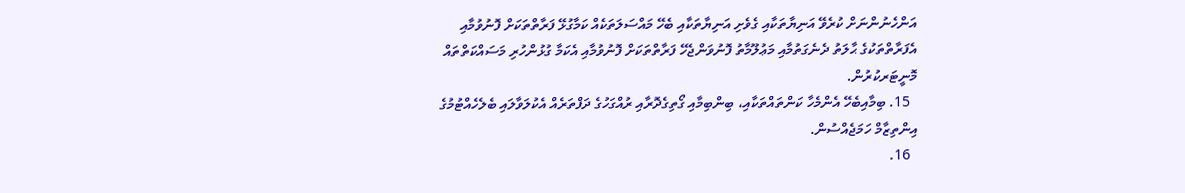އަންހެނުންނަށް ކުރެވޭ އަނިޔާތަކާއި ގެވެށި އަނިޔާތަކާއި ބެހޭ މައްސަލަތަކެއް ކަމާގުޅޭ ފަރާތްތަކަށް ފޮނުވުމާއި އެފަރާތްތަކުގެ ޙާލަތު ދެނެގަތުމާއި މަޢުލޫމާތު ފޮނުވަންޖެހޭ ފަރާތްތަކަށް ފޮނުވުމާއި އެކަމާ ގުޅުންހުރި މަސައްކަތްތައް މޮނީޓަރކުރުން.
  15. ބިމާއިބެހޭ އެންމެހާ ކަންތައްތަކާއި، ބިންބިމާއި ގޯތިގެދޮރާއި ރުއްގަހުގެ ދަފްތަރެއް އެކުލަވާލައި ބެލެހެއްޓުމުގެ އިންތިޒާމް ހަމަޖެއްސުން.
  16.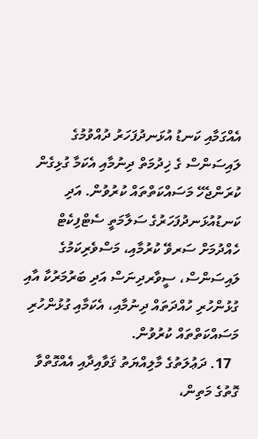އެއްގަމާއި ކަނޑު އުޅަނދުފަހަރު ދުއްވުމުގެ ލައިސަންސް ގެ ޚިދުމަތް ދިނުމާއި އެކަމާ ގުޅިގެން ކުރަންޖެހޭ މަސައްކަތްތައް ކުރުވުން. އަދި ކަނޑުއުޅަނދުފަހަރުގެ ސަލާމަތީ ސެޓްފިކެޓް ހެއްދުމަށް ސަރވޭ ކުރުމާއި، މަސްވެރިކަމުގެ ލައިސަންސް، ސީވާރދިނަސް އަދި ބަރުމަރުކާ އާއި ގުޅުންހުރި ހުއްދަތައް ދިނުމާއި، އެކަމާއި ގުޅުންހުރި މަސައްކަތްތައް ކުރުވުން.
  17. ދަޢުލަތުގެ މާލިއްޔަތު ޤަވާއިދާއި އެއްގޮތްވާ ގޮތުގެ މަތިން،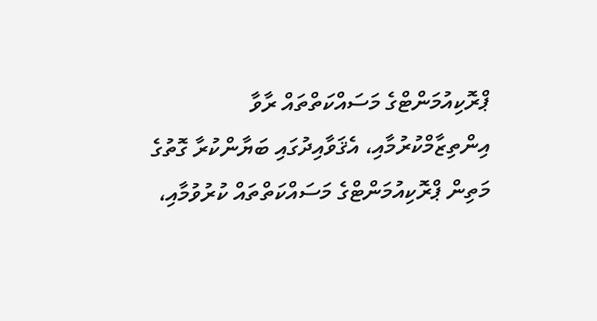ޕްރޮކިއުމަންޓްގެ މަސައްކަތްތައް ރާވާ އިންތިޒާމްކުރުމާއި، އެޤަވާއިދުގައި ބަޔާންކުރާ ގޮތުގެ މަތިން ޕްރޮކިއުމަންޓްގެ މަސައްކަތްތައް ކުރުވުމާއި،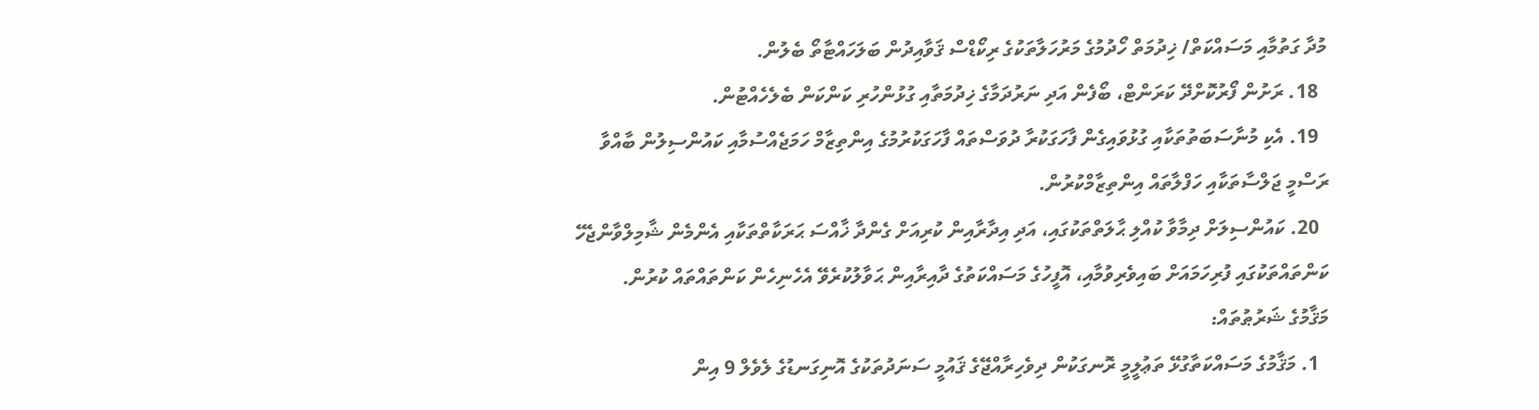މުދާ ގަތުމާއި މަސައްކަތް/ ޚިދުމަތް ހޯދުމުގެ މަރުހަލާތަކުގެ ރިކޯޑްސް ޤަވާއިދުން ބަލަހައްޓާތޯ ބެލުން.
  18. ރަށުން ފޯރުކޮށްދޭ ކަރަންޓް، ބޯފެން އަދި ނަރުދަމާގެ ޚިދުމަތާއި ގުޅުންހުރި ކަންކަން ބެލެހެއްޓުން.
  19. އެކި މުނާސަބަތުތަކާއި ގުޅުވައިގެން ފާހަގަކުރާ ދުވަސްތައް ފާހަގަކުރުމުގެ އިންތިޒާމް ހަމަޖެއްސުމާއި ކައުންސިލުން ބާއްވާ ރަސްމީ ޖަލްސާތަކާއި ހަފްލާތައް އިންތިޒާމްކުރުން.
  20. ކައުންސިލަށް ދިމާވާ ކުއްލި ޙާލަތްތަކުގައި، އަދި އިދާރާއިން ކުރިއަށް ގެންދާ ޚާއްސަ ޙަރަކާތްތަކާއި އެންމެން ޝާމިލްވާންޖެހޭ ކަންތައްތަކުގައި ފުރިހަމައަށް ބައިވެރިވުމާއި، އޮފީހުގެ މަސައްކަތުގެ ދާއިރާއިން ޙަވާލުކުރެވޭ އެހެނިހެން ކަންތައްތައް ކުރުން.
މަޤާމުގެ ޝަރުޠުތައް:
  1. މަޤާމުގެ މަސައްކަތާގުޅޭ ތަޢުލީމީ ރޮނގަކުން ދިވެހިރާއްޖޭގެ ޤައުމީ ސަނަދުތަކުގެ އޮނިގަނޑުގެ ލެވެލް 9 އިން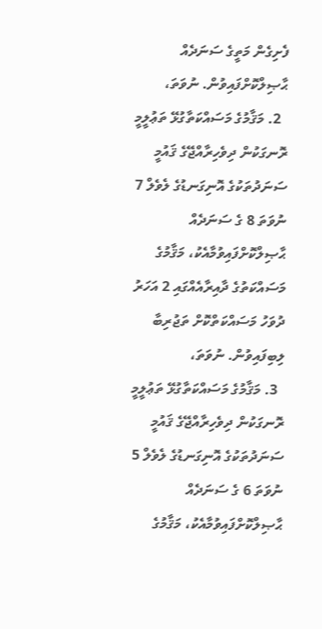ފެށިގެން މަތީގެ ސަނަދެއް ޙާޞިލްކޮށްފައިވުން. ނުވަތަ،
  2. މަޤާމުގެ މަސައްކަތާގުޅޭ ތަޢުލީމީ ރޮނގަކުން ދިވެހިރާއްޖޭގެ ޤައުމީ ސަނަދުތަކުގެ އޮނިގަނޑުގެ ލެވެލް 7 ނުވަތަ 8 ގެ ސަނަދެއް ޙާޞިލްކޮށްފައިވުމާއެކު، މަޤާމުގެ މަސައްކަތުގެ ދާއިރާއެއްގައި 2 އަހަރު ދުވަހު މަސައްކަތްކޮށް ތަޖުރިބާ ލިބިފައިވުން. ނުވަތަ،
  3. މަޤާމުގެ މަސައްކަތާގުޅޭ ތަޢުލީމީ ރޮނގަކުން ދިވެހިރާއްޖޭގެ ޤައުމީ ސަނަދުތަކުގެ އޮނިގަނޑުގެ ލެވެލް 5 ނުވަތަ 6 ގެ ސަނަދެއް ޙާޞިލްކޮށްފައިވުމާއެކު، މަޤާމުގެ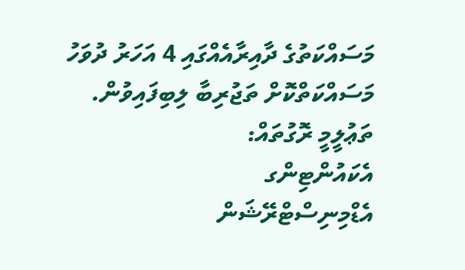މަސައްކަތުގެ ދާއިރާއެއްގައި 4 އަހަރު ދުވަހު މަސައްކަތްކޮށް ތަޖުރިބާ ލިބިފައިވުން.
ތަޢުލީމީ ރޮގުތައް:
އެކައުންޓިންގ
އެޑްމިނިސްޓްރޭޝަން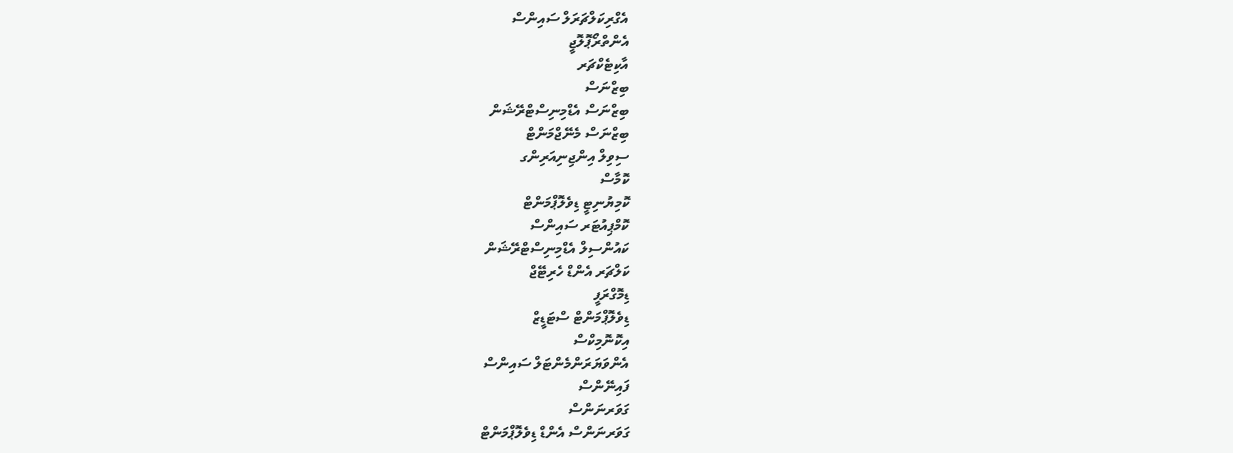އެގްރިކަލްޗަރަލް ސައިންސް
އެންތްރޯޕޮލޮޖީ
އާކިޓެކްޗަރ
ބިޒްނަސް
ބިޒްނަސް އެޑްމިނިސްޓްރޭޝަން
ބިޒްނަސް މެނޭޖްމަންޓް
ސިވިލް އިންޖިނިއަރިންގ
ކޮމާސް
ކޮމިޔުނިޓީ ޑިވެލޮޕްމަންޓް
ކޮމްޕިއުޓަރ ސައިންސް
ކައުންސިލް އެޑްމިނިސްޓްރޭޝަން
ކަލްޗަރ އެންޑް ހެރިޓޭޖް
ޑިމޮގްރަފީ
ޑިވެލޮޕްމަންޓް ސްޓަޑީޒް
އިކޮނޮމިކްސް
އެންވަޔަރަންމެންޓަލް ސައިންސް
ފައިނޭންސް
ގަވަރނަންސް
ގަވަރނަންސް އެންޑް ޑިވެލޮޕްމަންޓް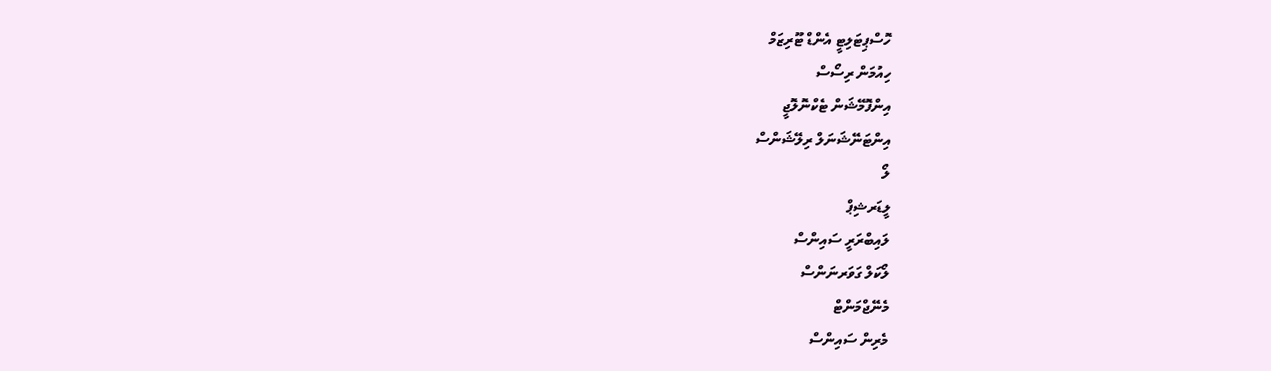ހޮސްޕިޓަލިޓީ އެންޑް ޓޫރިޒަމް
ހިއުމަން ރިސޯސް
އިންފޮމޭޝަން ޓެކްނޮލޮޖީ
އިންޓަނޭޝަނަލް ރިލޭޝަންސް
ލޯ
ލީޑަރޝިޕް
ލައިބްރަރީ ސައިންސް
ލޯކަލް ގަވަރނަންސް
މެނޭޖްމަންޓް
މެރިން ސައިންސް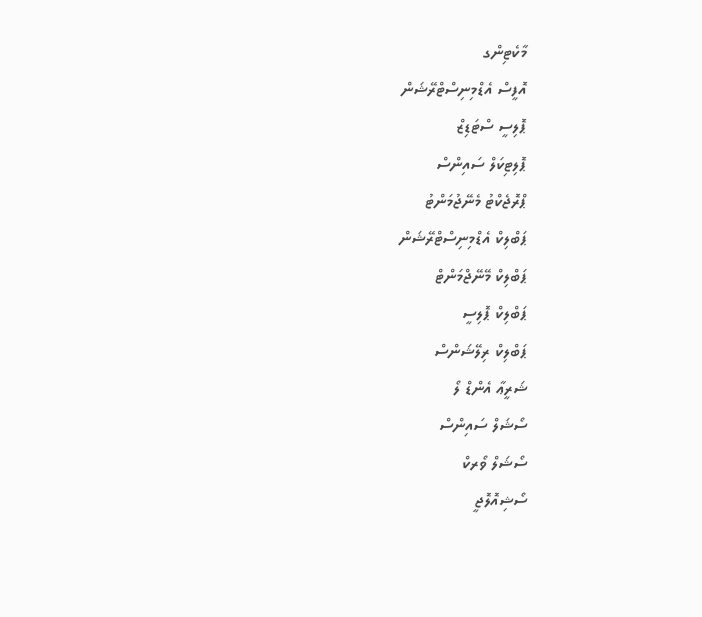މާކެޓިންގ
އޮފީސް އެޑްމިނިސްޓްރޭޝަން
ޕޮލިސީ ސްޓަޑިޒް
ޕޮލިޓިކަލް ސައިންސް
ޕްރޮޖެކްޓު މެނޭޖުމަންޓު
ޕަބްލިކް އެޑްމިނިސްޓްރޭޝަން
ޕަބްލިކް މޭނޭޖްމަންޓް
ޕަބްލިކް ޕޮލިސީ
ޕަބްލިކް ރިލޭޝަންސް
ޝަރީޢާ އެންޑް ލޯ
ސޯޝަލް ސައިންސް
ސޯޝަލް ވޯރކް
ސޯޝިއޮލޮޖީ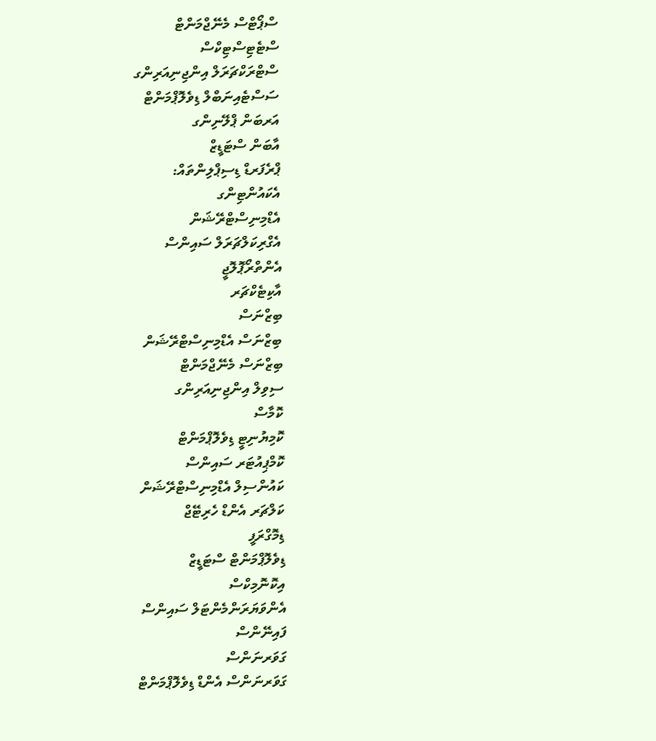ސްޕޯޓްސް މެނޭޖްމަންޓް
ސްޓެޓިސްޓިކްސް
ސްޓްރަކްޗަރަލް އިންޖިނިއަރިންގ
ސަސްޓެއިނަބްލް ޑިވެލޮޕްމަންޓް
އަރބަން ޕްލޭނިންގ
އާބަން ސްޓަޑީޒް
ޕްރެފަރޑް ޑިސިޕްލިންތައް:
އެކައުންޓިންގ
އެޑްމިނިސްޓްރޭޝަން
އެގްރިކަލްޗަރަލް ސައިންސް
އެންތްރޯޕޮލޮޖީ
އާކިޓެކްޗަރ
ބިޒްނަސް
ބިޒްނަސް އެޑްމިނިސްޓްރޭޝަން
ބިޒްނަސް މެނޭޖްމަންޓް
ސިވިލް އިންޖިނިއަރިންގ
ކޮމާސް
ކޮމިޔުނިޓީ ޑިވެލޮޕްމަންޓް
ކޮމްޕިއުޓަރ ސައިންސް
ކައުންސިލް އެޑްމިނިސްޓްރޭޝަން
ކަލްޗަރ އެންޑް ހެރިޓޭޖް
ޑިމޮގްރަފީ
ޑިވެލޮޕްމަންޓް ސްޓަޑީޒް
އިކޮނޮމިކްސް
އެންވަޔަރަންމެންޓަލް ސައިންސް
ފައިނޭންސް
ގަވަރނަންސް
ގަވަރނަންސް އެންޑް ޑިވެލޮޕްމަންޓް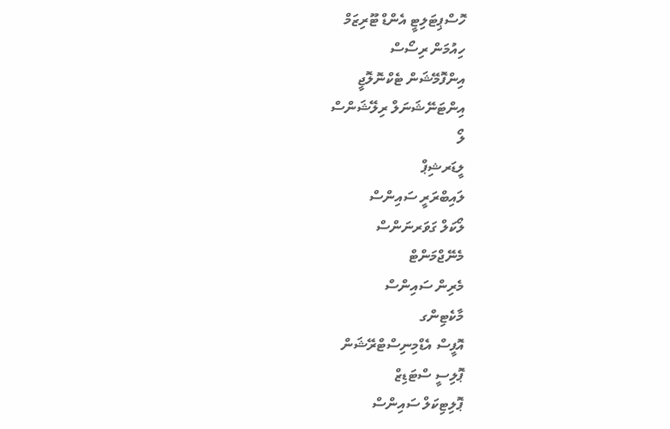ހޮސްޕިޓަލިޓީ އެންޑް ޓޫރިޒަމް
ހިއުމަން ރިސޯސް
އިންފޮމޭޝަން ޓެކްނޮލޮޖީ
އިންޓަނޭޝަނަލް ރިލޭޝަންސް
ލޯ
ލީޑަރޝިޕް
ލައިބްރަރީ ސައިންސް
ލޯކަލް ގަވަރނަންސް
މެނޭޖްމަންޓް
މެރިން ސައިންސް
މާކެޓިންގ
އޮފީސް އެޑްމިނިސްޓްރޭޝަން
ޕޮލިސީ ސްޓަޑިޒް
ޕޮލިޓިކަލް ސައިންސް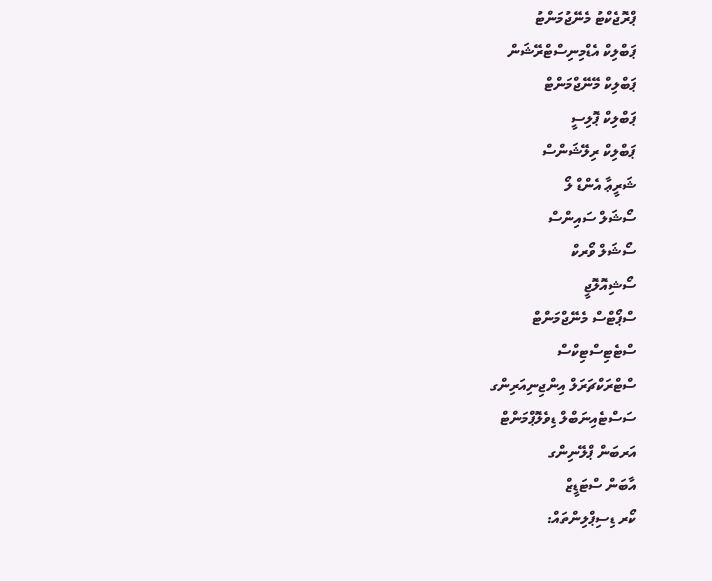ޕްރޮޖެކްޓު މެނޭޖުމަންޓު
ޕަބްލިކް އެޑްމިނިސްޓްރޭޝަން
ޕަބްލިކް މޭނޭޖްމަންޓް
ޕަބްލިކް ޕޮލިސީ
ޕަބްލިކް ރިލޭޝަންސް
ޝަރީޢާ އެންޑް ލޯ
ސޯޝަލް ސައިންސް
ސޯޝަލް ވޯރކް
ސޯޝިއޮލޮޖީ
ސްޕޯޓްސް މެނޭޖްމަންޓް
ސްޓެޓިސްޓިކްސް
ސްޓްރަކްޗަރަލް އިންޖިނިއަރިންގ
ސަސްޓެއިނަބްލް ޑިވެލޮޕްމަންޓް
އަރބަން ޕްލޭނިންގ
އާބަން ސްޓަޑީޒް
ކޯރ ޑިސިޕްލިންތައް: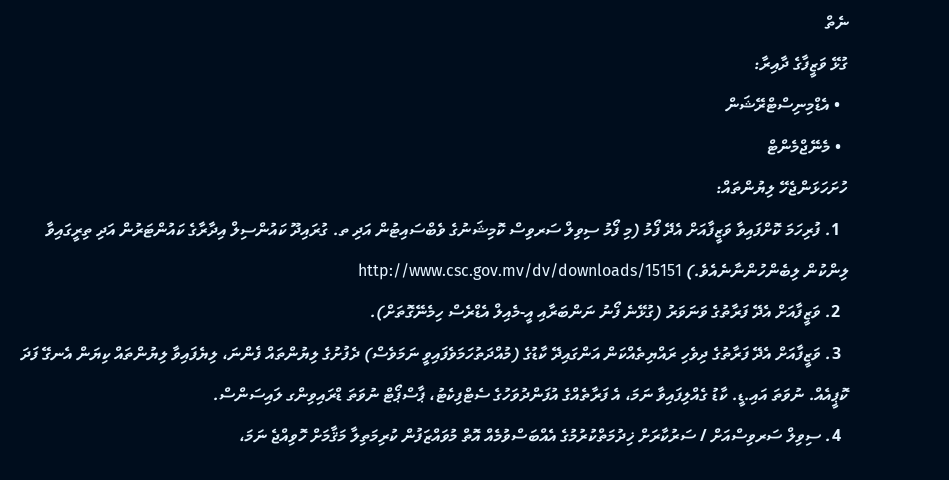ނެތް
ގުޅޭ ވަޒީފާގެ ދާއިރާ:
  • އެޑްމިނިސްޓްރޭޝަން
  • މެނޭޖްމެންޓް
ހުށަހަޅަންޖެހޭ ލިޔުންތައް:
  1. ފުރިހަމަ ކޮށްފައިވާ ވަޒީފާއަށް އެދޭ ފޯމު (މި ފޯމު ސިވިލް ސަރވިސް ކޮމިޝަނުގެ ވެބްސައިޓުން އަދި ތ. ގުރައިދޫ ކައުންސިލް އިދާރާގެ ކައުންޓަރުން އަދި ތިރީގައިވާ ލިންކުން ލިބެންހުންނާނެއެވެ.) http://www.csc.gov.mv/dv/downloads/15151
  2. ވަޒީފާއަށް އެދޭ ފަރާތުގެ ވަނަވަރު (ގުޅޭނެ ފޯނު ނަންބަރާއި އީ-މެއިލް އެޑްރެސް ހިމެނޭގޮތަށް).
  3. ވަޒީފާއަށް އެދޭ ފަރާތުގެ ދިވެހި ރައްޔިތެއްކަން އަންގައިދޭ ކާޑުގެ (މުއްދަތުހަމަވެފައިވީ ނަމަވެސް) ދެފުށުގެ ލިޔުންތައް ފެންނަ، ލިޔެފައިވާ ލިޔުންތައް ކިޔަން އެނގޭ ފަދަ ކޮޕީއެއް. ނުވަތަ އައި.ޑީ. ކާޑު ގެއްލިފައިވާ ނަމަ، އެ ފަރާތެއްގެ އުފަންދުވަހުގެ ސެޓްފިކެޓު، ޕާސްޕޯޓް ނުވަތަ ޑްރައިވިންގ ލައިސަންސް.
  4. ސިވިލް ސަރވިސްއަށް / ސަރުކާރަށް ޚިދުމަތްކުރުމުގެ އެއްބަސްވުމެއް އޮތް މުވައްޒަފުން ކުރިމަތިލާ މަޤާމަށް ހޮވިއްޖެ ނަމަ،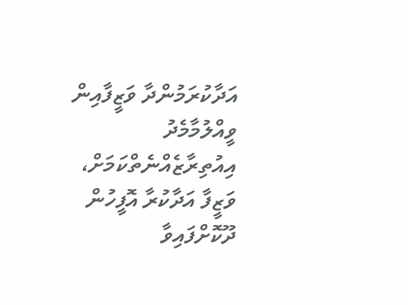އަދާކުރަމުންދާ ވަޒީފާއިން ވީއްލުމާމެދު އިއުތިރާޒެއްނެތްކަމަށް، ވަޒީފާ އަދާކުރާ އޮފީހުން ދޫކޮށްފައިވާ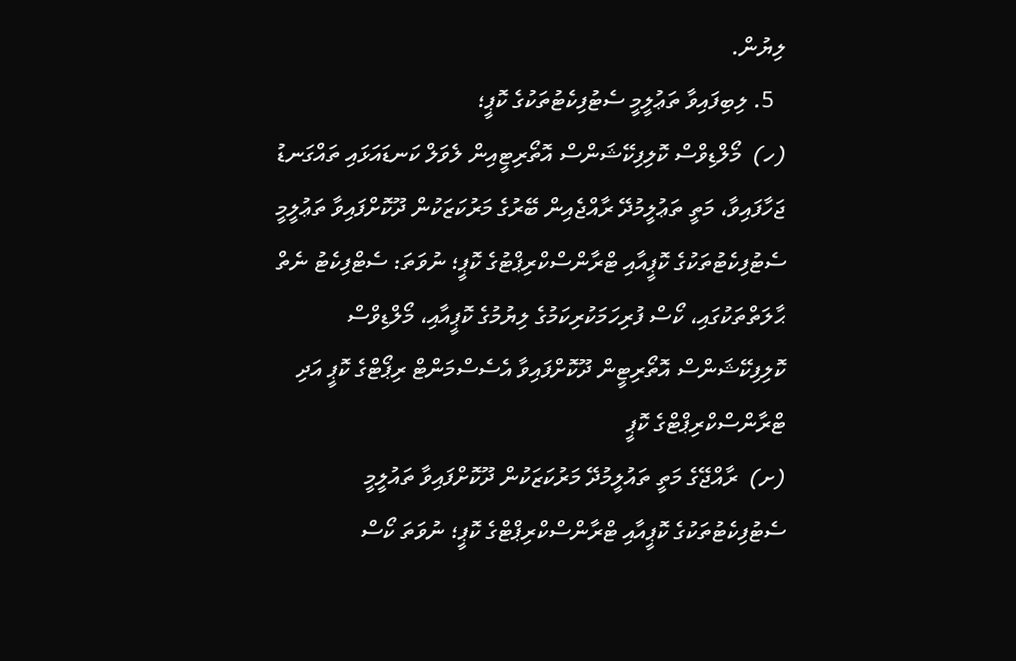ލިޔުން.
  5. ލިބިފައިވާ ތަޢުލީމީ ސެޓުފިކެޓުތަކުގެ ކޮޕީ؛
(ހ)  މޯލްޑިވްސް ކޮލިފިކޭޝަންސް އޮތޯރިޓީއިން ލެވަލް ކަނޑައަޅައި ތައްގަނޑު ޖަހާފައިވާ، މަތީ ތަޢުލީމުދޭ ރާއްޖެއިން ބޭރުގެ މަރުކަޒަކުން ދޫކޮށްފައިވާ ތަޢުލީމީ ސެޓުފިކެޓުތަކުގެ ކޮޕީއާއި ޓްރާންސްކްރިޕްޓުގެ ކޮޕީ؛ ނުވަތަ: ސެޓްފިކެޓު ނެތް ޙާލަތްތަކުގައި، ކޯސް ފުރިހަމަކުރިކަމުގެ ލިޔުމުގެ ކޮޕީއާއި، މޯލްޑިވްސް ކޮލިފިކޭޝަންސް އޮތޯރިޓީން ދޫކޮށްފައިވާ އެސެސްމަންޓް ރިޕޯޓްގެ ކޮޕީ އަދި ޓްރާންސްކްރިޕްޓްގެ ކޮޕީ
(ށ)  ރާއްޖޭގެ މަތީ ތައުލީމުދޭ މަރުކަޒަކުން ދޫކޮށްފައިވާ ތައުލީމީ ސެޓުފިކެޓުތަކުގެ ކޮޕީއާއި ޓްރާންސްކްރިޕްޓްގެ ކޮޕީ؛ ނުވަތަ ކޯސް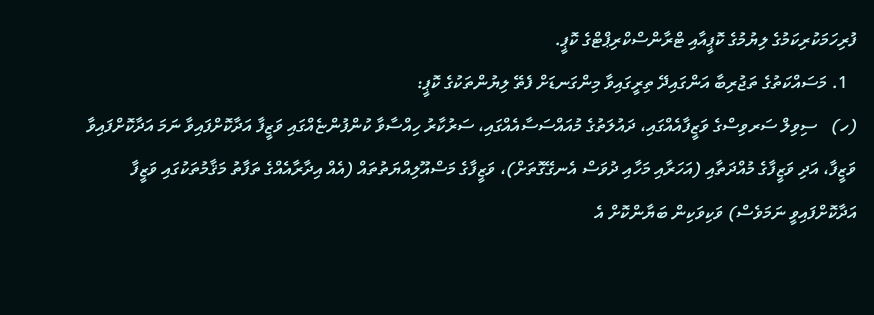ފުރިހަމަކުރިކަމުގެ ލިޔުމުގެ ކޮޕީއާއި ޓްރާންސްކްރިޕްޓްގެ ކޮޕީ.
  1. މަސައްކަތުގެ ތަޖުރިބާ އަންގައިދޭ ތިރީގައިވާ މިންގަނޑަށް ފެތޭ ލިޔުންތަކުގެ ކޮޕީ:
(ހ)   ސިވިލް ސަރވިސްގެ ވަޒީފާއެއްގައި، ދައުލަތުގެ މުއައްސަސާއެއްގައި، ސަރުކާރު ހިއްސާވާ ކުންފުންޏެއްގައި ވަޒީފާ އަދާކޮށްފައިވާ ނަމަ އަދާކޮށްފައިވާ ވަޒީފާ، އަދި ވަޒީފާގެ މުއްދަތާއި (އަހަރާއި މަހާއި ދުވަސް އެނގޭގޮތަށް)، ވަޒީފާގެ މަސްއޫލިއްޔަތުތައް (އެއް އިދާރާއެއްގެ ތަފާތު މަޤާމުތަކުގައި ވަޒީފާ އަދާކޮށްފައިވީ ނަމަވެސް) ވަކިވަކިން ބަޔާންކޮށް އެ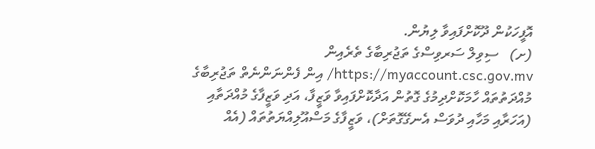އޮފީހަކުން ދޫކޮށްފައިވާ ލިޔުން.
(ށ)   ސިވިލް ސަރވިސްގެ ތަޖުރިބާގެ ތެރެއިން https://myaccount.csc.gov.mv/ އިން ފެންނަންނެތް ތަޖުރިބާގެ މުއްދަތުތައް ހާމަކޮށްދިމުގެ ގޮތުން އަދާކޮށްފައިވާ ވަޒީފާ، އަދި ވަޒީފާގެ މުއްދަތާއި (އަހަރާއި މަހާއި ދުވަސް އެނގޭގޮތަށް)، ވަޒީފާގެ މަސްއޫލިއްޔަތުތައް (އެއް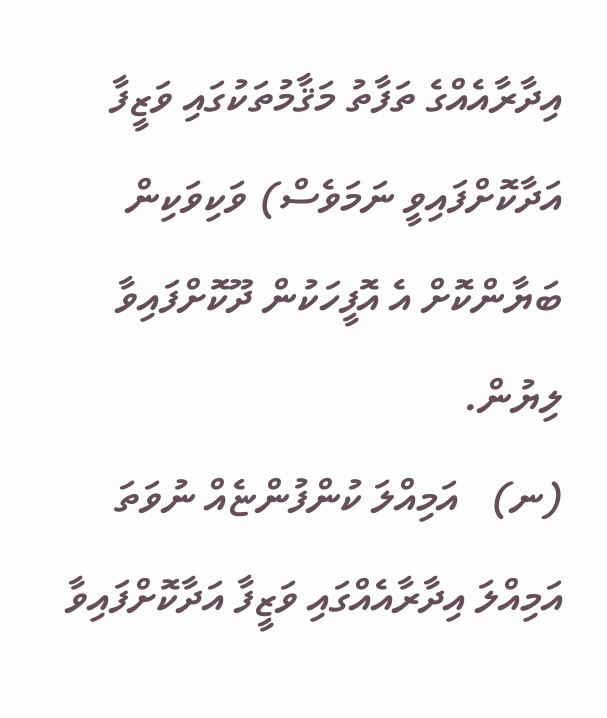އިދާރާއެއްގެ ތަފާތު މަޤާމުތަކުގައި ވަޒީފާ އަދާކޮށްފައިވީ ނަމަވެސް) ވަކިވަކިން ބަޔާންކޮށް އެ އޮފީހަކުން ދޫކޮށްފައިވާ ލިޔުން.
(ނ)   އަމިއްލަ ކުންފުންޏެއް ނުވަތަ އަމިއްލަ އިދާރާއެއްގައި ވަޒީފާ އަދާކޮށްފައިވާ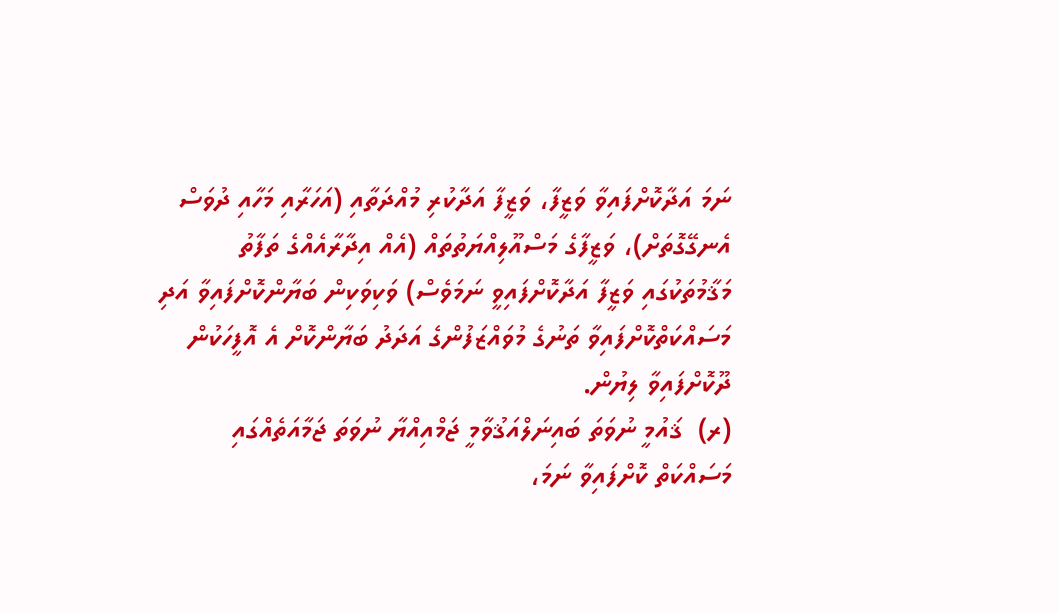ނަމަ އަދާކޮށްފައިވާ ވަޒީފާ، ވަޒީފާ އަދާކުރި މުއްދަތާއި (އަހަރާއި މަހާއި ދުވަސް އެނގޭގޮތަށް)، ވަޒީފާގެ މަސްއޫލިއްޔަތުތައް (އެއް އިދާރާއެއްގެ ތަފާތު މަޤާމުތަކުގައި ވަޒީފާ އަދާކޮށްފައިވީ ނަމަވެސް) ވަކިވަކިން ބަޔާންކޮށްފައިވާ އަދި މަސައްކަތްކޮށްފައިވާ ތަނުގެ މުވައްޒަފުންގެ އަދަދު ބަޔާންކޮށް އެ އޮފީހަކުން ދޫކޮށްފައިވާ ލިޔުން.
(ރ)  ޤައުމީ ނުވަތަ ބައިނަލްއަޤުވާމީ ޖަމްއިއްޔާ ނުވަތަ ޖަމާއަތެއްގައި މަސައްކަތް ކޮށްފައިވާ ނަމަ،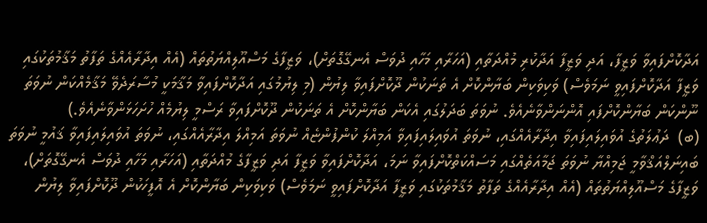އަދާކޮށްފައިވާ ވަޒީފާ، އަދި ވަޒީފާ އަދާކުރި މުއްދަތާއި (އަހަރާއި މަހާއި ދުވަސް އެނގޭގޮތަށް)، ވަޒީފާގެ މަސްއޫލިއްޔަތުތައް (އެއް އިދާރާއެއްގެ ތަފާތު މަޤާމުތަކުގައި ވަޒީފާ އަދާކޮށްފައިވީ ނަމަވެސް) ވަކިވަކިން ބަޔާންކޮށް އެ ތަނަކުން ދޫކޮށްފައިވާ ލިޔުން (މި ލިޔުމުގައި އަދާކޮށްފައިވާ މަޤާމަކީ މުސާރަދެވޭ މަޤާމެއްކަން ނުވަތަ ނޫންކަން ބަޔާންކޮށްފައި އޮންނަންވާނެއެވެ. ނުވަތަ ބަދަލުގައި އެކަން ބަޔާންކޮށް އެ ތަނަކުން ދޫކޮށްފައިވާ ރަސްމީ ލިޔުމެއް ހުށަހަޅަންވާނެއެވެ.)
(ބ)  ދަޢުލަތުގެ އުވައިލައިފައިވާ އިދާރާއެއްގައި، ނުވަތަ އުވައިލައިފައިވާ އަމިއްލަ ކުންފުންޏެއް ނުވަތަ އަމިއްލަ އިދާރާއެއްގައި، ނުވަތަ އުވައިލައިފައިވާ ޤައުމީ ނުވަތަ ބައިނަލްއަޤްވާމީ ޖަމިއްޔާ ނުވަތަ ޖަމާއަތެއްގައި މަސައްކަތްކޮށްފައިވާ ނަމަ، އަދާކޮށްފައިވާ ވަޒީފާ އަދި ވަޒީފާގެ މުއްދަތާއި (އަހަރާއި މަހާއި ދުވަސް އެނގޭގޮތަށް)، ވަޒީފާގެ މަސްއޫލިއްޔަތުތައް (އެއް އިދާރާއެއްގެ ތަފާތު މަޤާމުތަކުގައި ވަޒީފާ އަދާކޮށްފައިވީ ނަމަވެސް) ވަކިވަކިން ބަޔާންކޮށް އެ އޮފީހަކުން ދޫކޮށްފައިވާ ލިޔުން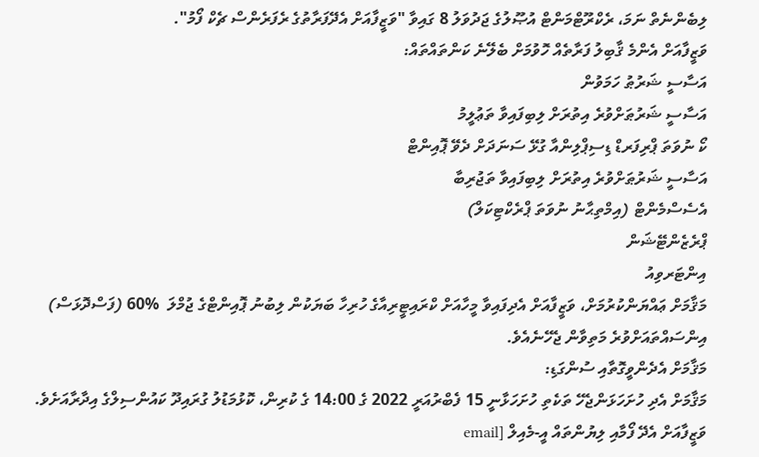ލިބެންނެތް ނަމަ، ރެކްރޫޓްމަންޓް އުޞޫލުގެ ޖަދުވަލު 8 ގައިވާ "ވަޒީފާއަށް އެދޭފަރާތުގެ ރެފަރެންސް ޗެކް ފޯމު".
ވަޒީފާއަށް އެންމެ ޤާބިލު ފަރާތެއް ހޮވުމަށް ބެލޭނެ ކަންތައްތައް:
އަސާސީ ޝަރުޠު ހަމަވުން
އަސާސީ ޝަރުޠަށްވުރެ އިތުރަށް ލިބިފައިވާ ތަޢުލީމު
ކޯ ނުވަތަ ޕްރިފަރޑް ޑިސިޕްލިންއާ ގުޅޭ ސަނަދަށް ދެވޭ ޕޮއިންޓް
އަސާސީ ޝަރުޠަށްވުރެ އިތުރަށް ލިބިފައިވާ ތަޖުރިބާ
އެސެސްމެންޓް (އިމްތިޙާނު ނުވަތަ ޕްރެކްޓިކަލް)
ޕްރެޒެންޓޭޝަން
އިންޓަރވިއު
މަޤާމަށް ޢައްޔަންކުރުމަށް، ވަޒީފާއަށް އެދިފައިވާ މީހާއަށް ކްރައިޓީރިއާގެ ހުރިހާ ބަޔަކުން ލިބުނު ޕޮއިންޓްގެ ޖުމްލަ  %60 (ފަސްދޮޅަސް) އިންސައްތައަށްވުރެ މަތިވާން ޖެހޭނެއެވެ.
މަޤާމަށް އެދެންވީގޮތާއި ސުންގަޑި:
މަޤާމަށް އެދި ހުށަހަޅަންޖެހޭ ތަކެތި ހުށަހަޅާނީ 15 ފެބްރުއަރީ 2022 ގެ 14:00 ގެ ކުރިން، ކޮޅުމަޑުލު ގުރައިދޫ ކައުންސިލްގެ އިދާރާއަށެވެ. ވަޒީފާއަށް އެދޭ ފޯމާއި ލިޔުންތައް އީ-މެއިލް [email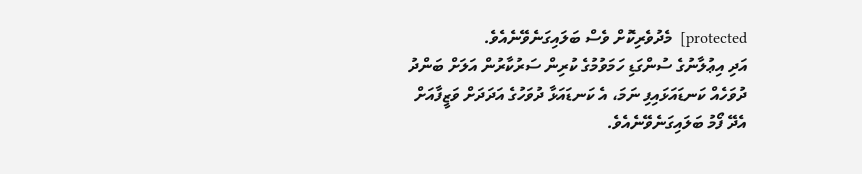protected]  މެދުވެރިކޮށް ވެސް ބަލައިގަނެވޭނެއެވެ.
އަދި އިޢުލާނުގެ ސުންގަޑި ހަމަވުމުގެ ކުރިން ސަރުކާރުން އަލަށް ބަންދު ދުވަހެއް ކަނޑައަޅައިފި ނަމަ، އެ ކަނޑައަޅާ ދުވަހުގެ އަދަދަށް ވަޒީފާއަށް އެދޭ ފޯމު ބަލައިގަނެވޭނެއެވެ.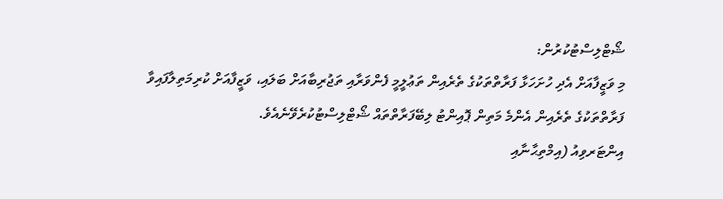ޝޯޓްލިސްޓުކުރުން:
މި ވަޒީފާއަށް އެދި ހުށަހަޅާ ފަރާތްތަކުގެ ތެރެއިން ތަޢުލީމީ ފެންވަރާއި ތަޖުރިބާއަށް ބަލައި، ވަޒީފާއަށް ކުރިމަތިލާފައިވާ ފަރާތްތަކުގެ ތެރެއިން އެންމެ މަތިން ޕޮއިންޓު ލިބޭފަރާތްތައް ޝޯޓްލިސްޓުކުރެވޭނެއެވެ.
އިންޓަރވިއު (އިމްތިޙާނާއި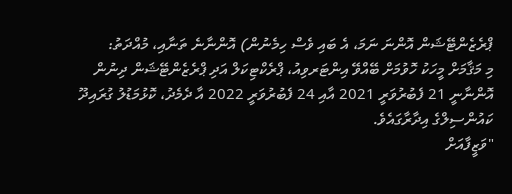ޕްރެޒެންޓޭޝަން އޮންނަ ނަމަ، އެ ބައި ވެސް ހިމެނުން) އޮންނާނެ ތަނާއި، މުއްދަތު:
މި މަޤާމަށް މީހަކު ހޮވުމަށް ބޭއްވޭ އިންޓަރވިއު، ޕްރެކްޓިކަލް އަދި ޕްރެޒެންޓޭޝަން ދިނުން އޮންނާނީ 21 ފެބުރުވަރީ 2021 އާއި 24 ފެބުރުވަރީ 2022 އާ ދެމެދު، ކޮޅުމަޑުލު ގުރައިދޫ ކައުންސިލްގެ އިދާރާގައެވެ.
"ވަޒީފާއަށް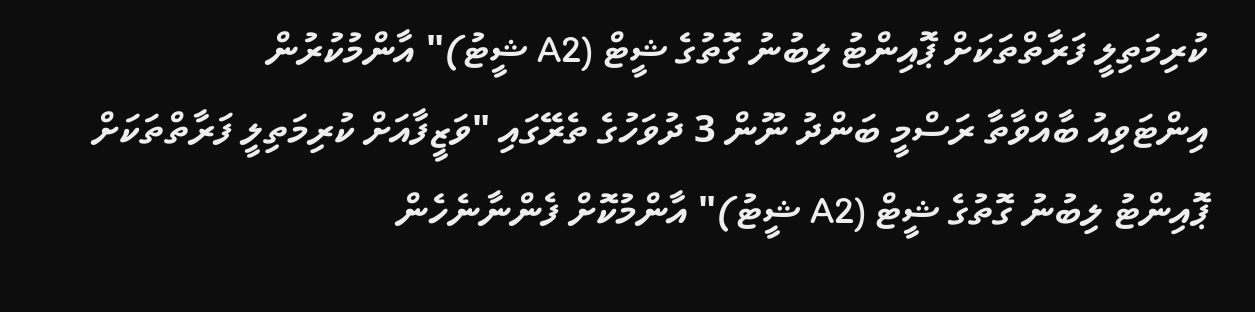ކުރިމަތިލީ ފަރާތްތަކަށް ޕޮއިންޓު ލިބުނު ގޮތުގެ ޝީޓް (A2 ޝީޓު)" އާންމުކުރުން
އިންޓަވިއު ބާއްވާތާ ރަސްމީ ބަންދު ނޫން 3 ދުވަހުގެ ތެރޭގައި "ވަޒީފާއަށް ކުރިމަތިލީ ފަރާތްތަކަށް ޕޮއިންޓު ލިބުނު ގޮތުގެ ޝީޓް (A2 ޝީޓު)" އާންމުކޮށް ފެންނާނެހެން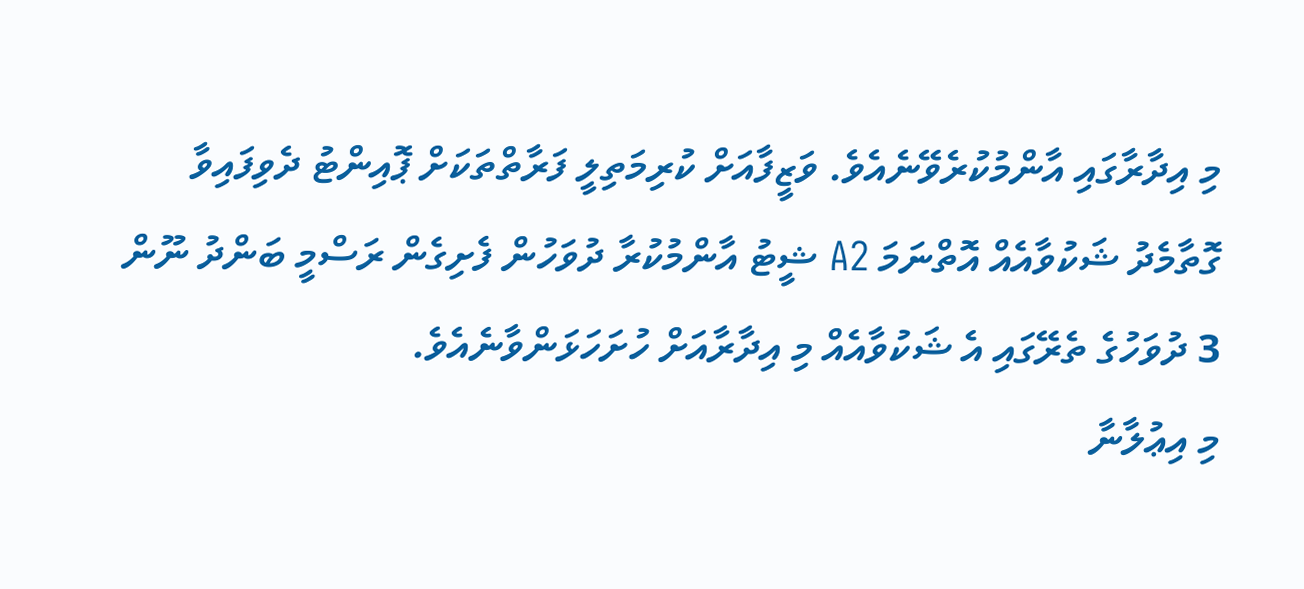މި އިދާރާގައި އާންމުކުރެވޭނެއެވެ. ވަޒީފާއަށް ކުރިމަތިލީ ފަރާތްތަކަށް ޕޮއިންޓު ދެވިފައިވާ ގޮތާމެދު ޝަކުވާއެއް އޮތްނަމަ A2 ޝީޓު އާންމުކުރާ ދުވަހުން ފެށިގެން ރަސްމީ ބަންދު ނޫން 3 ދުވަހުގެ ތެރޭގައި އެ ޝަކުވާއެއް މި އިދާރާއަށް ހުށަހަޅަންވާނެއެވެ.
މި އިޢުލާނާ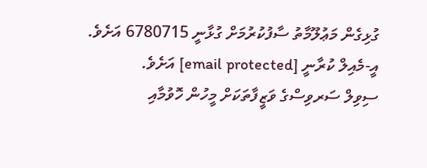ގުޅިގެން މަޢުލޫމާތު ސާފުކުރުމަށް ގުޅާނީ 6780715 އަށެވެ. އީ-މެއިލް ކުރާނީ [email protected] އަށެވެ.
ސިވިލް ސަރވިސްގެ ވަޒީފާތަކަށް މީހުން ހޮވުމާއި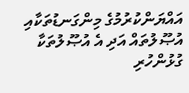އައްޔަންކުރުމުގެ މިންގަނޑުތަކާއި އުޞޫލުތައް އަދި އެ އުޞޫލުތަކާ ގުޅުންހުރި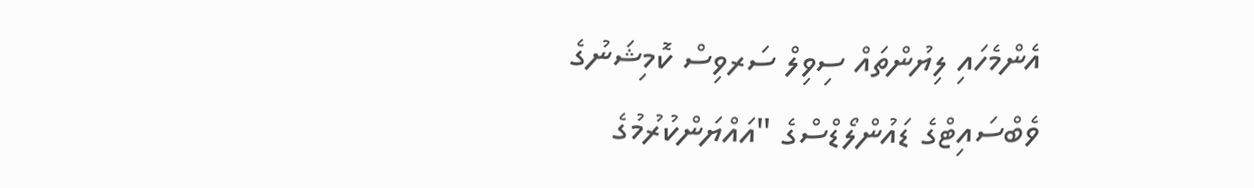އެންމެހައި ލިޔުންތައް ސިވިލް ސަރވިސް ކޮމިޝަނުގެ ވެބްސައިޓްގެ ޑައުންލޯޑްސްގެ "އައްޔަންކުރުމުގެ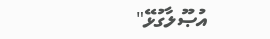އުޞޫލާގުޅޭ"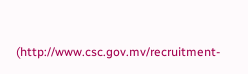(http://www.csc.gov.mv/recruitment-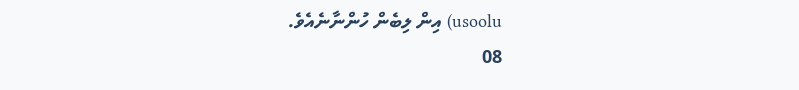usoolu) އިން ލިބެން ހުންނާނެއެވެ.
08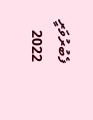ފެބުރުވަރީ 2022